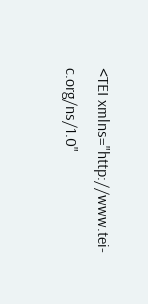<TEI xmlns="http://www.tei-c.org/ns/1.0"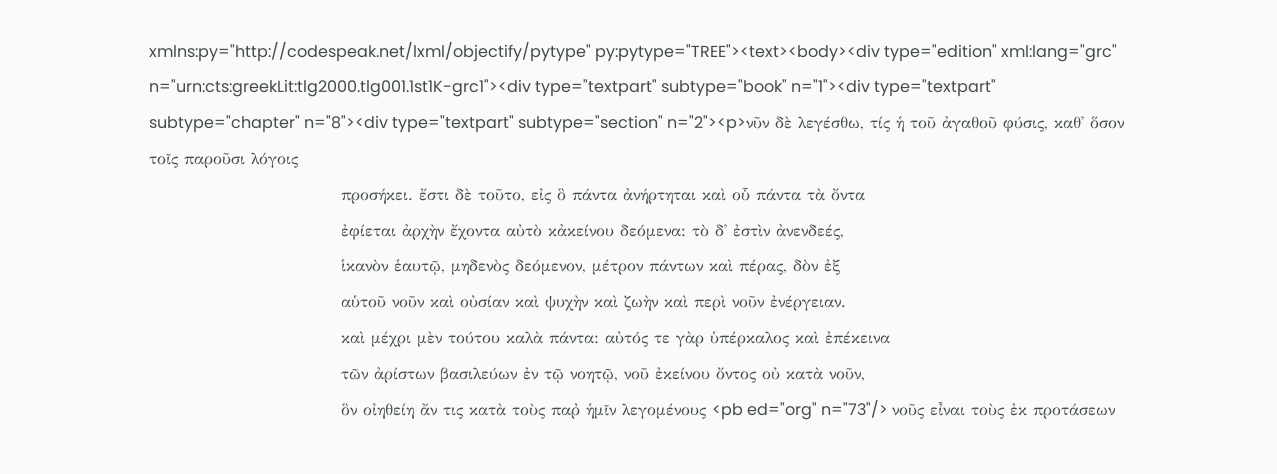xmlns:py="http://codespeak.net/lxml/objectify/pytype" py:pytype="TREE"><text><body><div type="edition" xml:lang="grc" n="urn:cts:greekLit:tlg2000.tlg001.1st1K-grc1"><div type="textpart" subtype="book" n="1"><div type="textpart" subtype="chapter" n="8"><div type="textpart" subtype="section" n="2"><p>νῦν δὲ λεγέσθω, τίς ἡ τοῦ ἀγαθοῦ φύσις, καθ̓ ὅσον τοῖς παροῦσι λόγοις
                                προσήκει. ἔστι δὲ τοῦτο, εἰς ὃ πάντα ἀνήρτηται καὶ οὗ πάντα τὰ ὄντα
                                ἐφίεται ἀρχὴν ἔχοντα αὐτὸ κἀκείνου δεόμενα: τὸ δ̓ ἐστὶν ἀνενδεές,
                                ἱκανὸν ἑαυτῷ, μηδενὸς δεόμενον, μέτρον πάντων καὶ πέρας, δὸν ἐξ
                                αὑτοῦ νοῦν καὶ οὐσίαν καὶ ψυχὴν καὶ ζωὴν καὶ περὶ νοῦν ἐνέργειαν.
                                καὶ μέχρι μὲν τούτου καλὰ πάντα: αὐτός τε γὰρ ὑπέρκαλος καὶ ἐπέκεινα
                                τῶν ἀρίστων βασιλεύων ἐν τῷ νοητῷ, νοῦ ἐκείνου ὄντος οὐ κατὰ νοῦν,
                                ὃν οἰηθείη ἄν τις κατὰ τοὺς παῤ ἡμῖν λεγομένους <pb ed="org" n="73"/> νοῦς εἶναι τοὺς ἐκ προτάσεων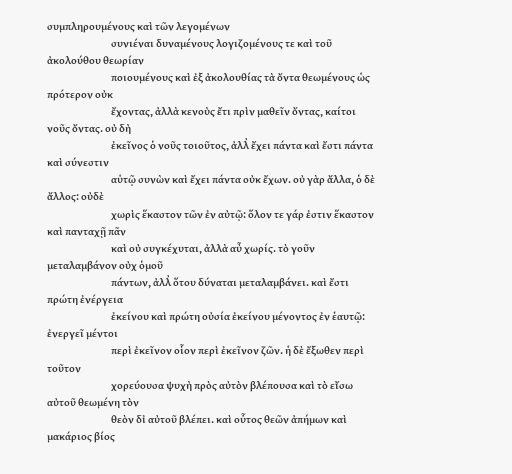συμπληρουμένους καὶ τῶν λεγομένων
                                συνιέναι δυναμένους λογιζομένους τε καὶ τοῦ ἀκολούθου θεωρίαν
                                ποιουμένους καὶ ἐξ ἀκολουθίας τὰ ὄντα θεωμένους ὡς πρότερον οὐκ
                                ἔχοντας, ἀλλὰ κενοὺς ἔτι πρὶν μαθεῖν ὄντας, καίτοι νοῦς ὄντας. οὐ δὴ
                                ἐκεῖνος ὁ νοῦς τοιοῦτος, ἀλλ̓ ἔχει πάντα καὶ ἔστι πάντα καὶ σύνεστιν
                                αὑτῷ συνὼν καὶ ἔχει πάντα οὐκ ἔχων. οὐ γὰρ ἄλλα, ὁ δὲ ἄλλος: οὐδὲ
                                χωρὶς ἕκαστον τῶν ἐν αὐτῷ: ὅλον τε γάρ ἐστιν ἕκαστον καὶ πανταχῇ πᾶν
                                καὶ οὐ συγκέχυται, ἀλλὰ αὖ χωρίς. τὸ γοῦν μεταλαμβάνον οὐχ ὁμοῦ
                                πάντων, ἀλλ̓ ὅτου δύναται μεταλαμβάνει. καὶ ἔστι πρώτη ἐνέργεια
                                ἐκείνου καὶ πρώτη οὐσία ἐκείνου μένοντος ἐν ἑαυτῷ: ἐνεργεῖ μέντοι
                                περὶ ἐκεῖνον οἷον περὶ ἐκεῖνον ζῶν. ἡ δὲ ἔξωθεν περὶ τοῦτον
                                χορεύουσα ψυχὴ πρὸς αὐτὸν βλέπουσα καὶ τὸ εἴσω αὐτοῦ θεωμένη τὸν
                                θεὸν δἰ αὐτοῦ βλέπει. καὶ οὗτος θεῶν ἀπήμων καὶ μακάριος βίος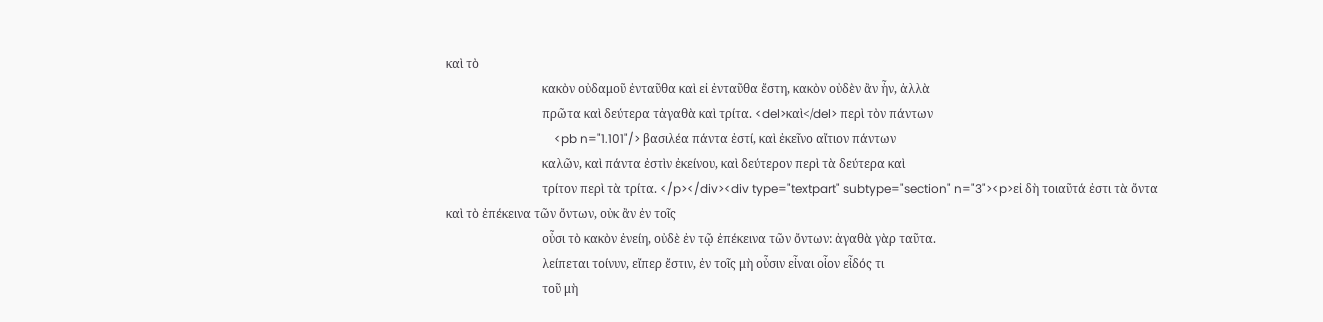καὶ τὸ
                                κακὸν οὐδαμοῦ ἐνταῦθα καὶ εἰ ἐνταῦθα ἔστη, κακὸν οὐδὲν ἂν ἦν, ἀλλὰ
                                πρῶτα καὶ δεύτερα τἀγαθὰ καὶ τρίτα. <del>καὶ</del> περὶ τὸν πάντων
                                    <pb n="1.101"/> βασιλέα πάντα ἐστί, καὶ ἐκεῖνο αἴτιον πάντων
                                καλῶν, καὶ πάντα ἐστὶν ἐκείνου, καὶ δεύτερον περὶ τὰ δεύτερα καὶ
                                τρίτον περὶ τὰ τρίτα. </p></div><div type="textpart" subtype="section" n="3"><p>εἰ δὴ τοιαῦτά ἐστι τὰ ὄντα καὶ τὸ ἐπέκεινα τῶν ὄντων, οὐκ ἂν ἐν τοῖς
                                οὖσι τὸ κακὸν ἐνείη, οὐδὲ ἐν τῷ ἐπέκεινα τῶν ὄντων: ἀγαθὰ γὰρ ταῦτα.
                                λείπεται τοίνυν, εἴπερ ἔστιν, ἐν τοῖς μὴ οὖσιν εἶναι οἷον εἶδός τι
                                τοῦ μὴ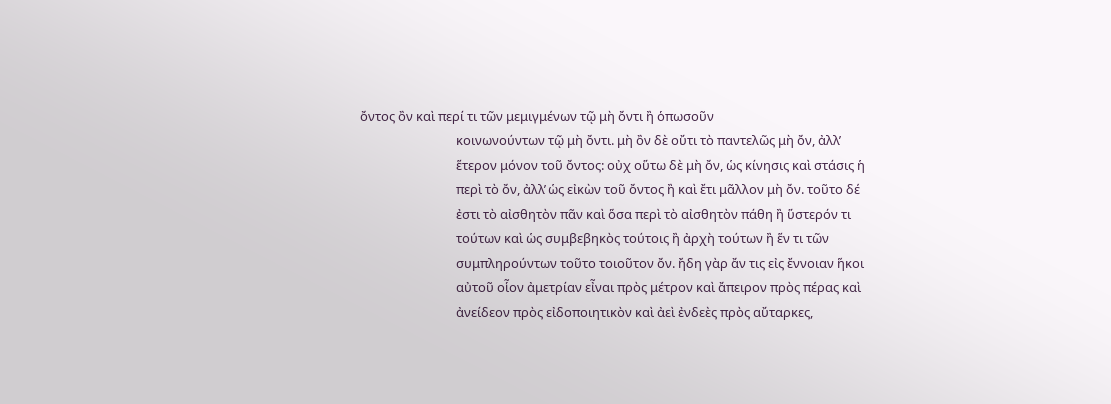ὄντος ὂν καὶ περί τι τῶν μεμιγμένων τῷ μὴ ὄντι ἢ ὁπωσοῦν
                                κοινωνούντων τῷ μὴ ὄντι. μὴ ὂν δὲ οὔτι τὸ παντελῶς μὴ ὄν, ἀλλ̓
                                ἕτερον μόνον τοῦ ὄντος: οὐχ οὕτω δὲ μὴ ὄν, ὡς κίνησις καὶ στάσις ἡ
                                περὶ τὸ ὄν, ἀλλ̓ ὡς εἰκὼν τοῦ ὄντος ἢ καὶ ἔτι μᾶλλον μὴ ὄν. τοῦτο δέ
                                ἐστι τὸ αἰσθητὸν πᾶν καὶ ὅσα περὶ τὸ αἰσθητὸν πάθη ἢ ὕστερόν τι
                                τούτων καὶ ὡς συμβεβηκὸς τούτοις ἢ ἀρχὴ τούτων ἢ ἕν τι τῶν
                                συμπληρούντων τοῦτο τοιοῦτον ὄν. ἤδη γὰρ ἄν τις εἰς ἔννοιαν ἥκοι
                                αὐτοῦ οἷον ἀμετρίαν εἶναι πρὸς μέτρον καὶ ἄπειρον πρὸς πέρας καὶ
                                ἀνείδεον πρὸς εἰδοποιητικὸν καὶ ἀεὶ ἐνδεὲς πρὸς αὔταρκες,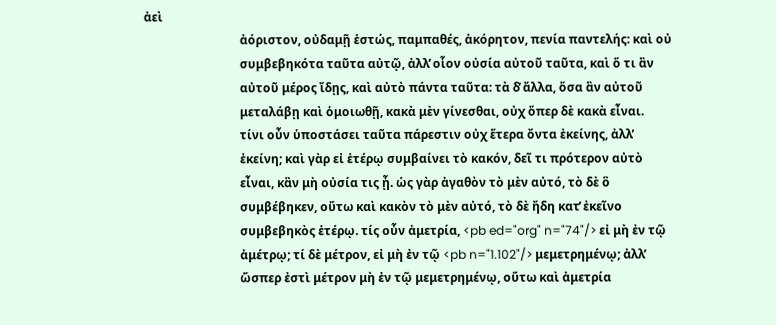ἀεὶ
                                ἀόριστον, οὐδαμῇ ἑστώς, παμπαθές, ἀκόρητον, πενία παντελής: καὶ οὐ
                                συμβεβηκότα ταῦτα αὐτῷ, ἀλλ̓ οἷον οὐσία αὐτοῦ ταῦτα, καὶ ὅ τι ἂν
                                αὐτοῦ μέρος ἴδῃς, καὶ αὐτὸ πάντα ταῦτα: τὰ δ̓ ἄλλα, ὅσα ἂν αὐτοῦ
                                μεταλάβῃ καὶ ὁμοιωθῇ, κακὰ μὲν γίνεσθαι, οὐχ ὅπερ δὲ κακὰ εἶναι.
                                τίνι οὖν ὑποστάσει ταῦτα πάρεστιν οὐχ ἕτερα ὄντα ἐκείνης, ἀλλ̓
                                ἐκείνη; καὶ γὰρ εἰ ἑτέρῳ συμβαίνει τὸ κακόν, δεῖ τι πρότερον αὐτὸ
                                εἶναι, κἂν μὴ οὐσία τις ᾖ. ὡς γὰρ ἀγαθὸν τὸ μὲν αὐτό, τὸ δὲ ὃ
                                συμβέβηκεν, οὕτω καὶ κακὸν τὸ μὲν αὐτό, τὸ δὲ ἤδη κατ̓ ἐκεῖνο
                                συμβεβηκὸς ἑτέρῳ. τίς οὖν ἀμετρία, <pb ed="org" n="74"/> εἰ μὴ ἐν τῷ
                                ἀμέτρῳ; τί δὲ μέτρον, εἰ μὴ ἐν τῷ <pb n="1.102"/> μεμετρημένῳ; ἀλλ̓
                                ὥσπερ ἐστὶ μέτρον μὴ ἐν τῷ μεμετρημένῳ, οὕτω καὶ ἀμετρία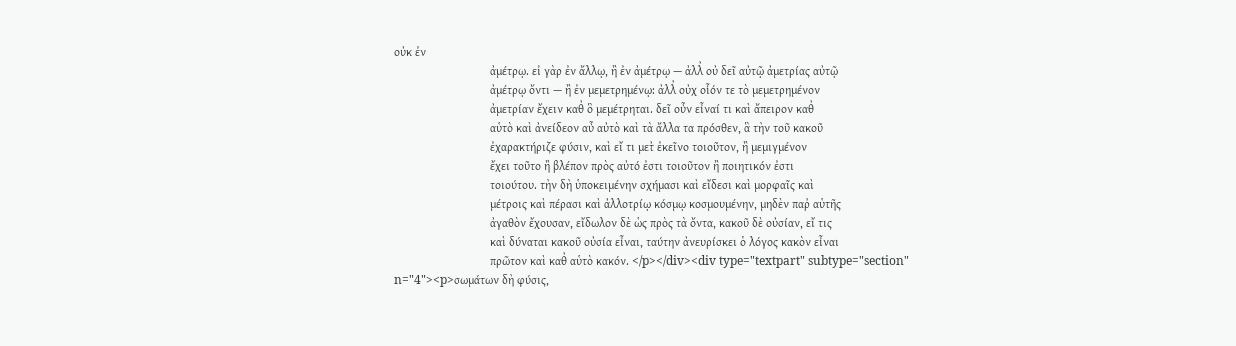οὐκ ἐν
                                ἀμέτρῳ. εἰ γὰρ ἐν ἄλλῳ, ἢ ἐν ἀμέτρῳ — ἀλλ̓ οὐ δεῖ αὐτῷ ἀμετρίας αὐτῷ
                                ἀμέτρῳ ὄντι — ἢ ἐν μεμετρημένῳ: ἀλλ̓ οὐχ οἷόν τε τὸ μεμετρημένον
                                ἀμετρίαν ἔχειν καθ̓ ὃ μεμέτρηται. δεῖ οὖν εἶναί τι καὶ ἄπειρον καθ̓
                                αὑτὸ καὶ ἀνείδεον αὖ αὐτὸ καὶ τὰ ἄλλα τα πρόσθεν, ἃ τὴν τοῦ κακοῦ
                                ἐχαρακτήριζε φύσιν, καὶ εἴ τι μετ̓ ἐκεῖνο τοιοῦτον, ἢ μεμιγμένον
                                ἔχει τοῦτο ἢ βλέπον πρὸς αὐτό ἐστι τοιοῦτον ἢ ποιητικόν ἐστι
                                τοιούτου. τὴν δὴ ὑποκειμένην σχήμασι καὶ εἴδεσι καὶ μορφαῖς καὶ
                                μέτροις καὶ πέρασι καὶ ἀλλοτρίῳ κόσμῳ κοσμουμένην, μηδὲν παῤ αὑτῆς
                                ἀγαθὸν ἔχουσαν, εἴδωλον δὲ ὡς πρὸς τὰ ὄντα, κακοῦ δὲ οὐσίαν, εἴ τις
                                καὶ δύναται κακοῦ οὐσία εἶναι, ταύτην ἀνευρίσκει ὁ λόγος κακὸν εἶναι
                                πρῶτον καὶ καθ̓ αὑτὸ κακόν. </p></div><div type="textpart" subtype="section" n="4"><p>σωμάτων δὴ φύσις,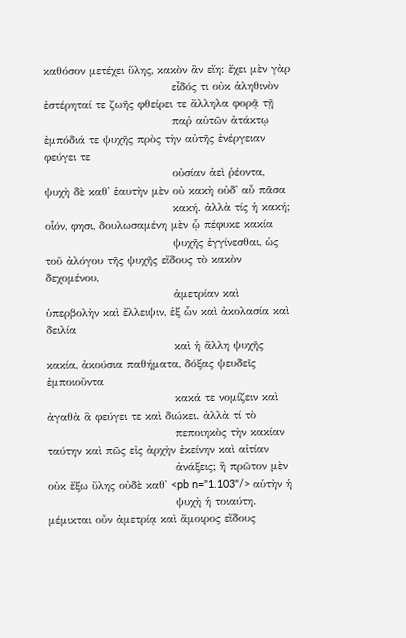καθόσον μετέχει ὕλης, κακὸν ἂν εἴη: ἔχει μὲν γὰρ
                                εἶδός τι οὐκ ἀληθινὸν ἐστέρηταί τε ζωῆς φθείρει τε ἄλληλα φορᾷ τῇ
                                παῤ αὐτῶν ἀτάκτῳ ἐμπόδιά τε ψυχῆς πρὸς τὴν αὐτῆς ἐνέργειαν φεύγει τε
                                οὐσίαν ἀεὶ ῥέοντα, ψυχὴ δὲ καθ̓ ἑαυτὴν μὲν οὐ κακὴ οὐδ̓ αὖ πᾶσα
                                κακή. ἀλλὰ τίς ἡ κακή; οἷόν, φησι, δουλωσαμένη μὲν ᾧ πέφυκε κακία
                                ψυχῆς ἐγγίνεσθαι, ὡς τοῦ ἀλόγου τῆς ψυχῆς εἴδους τὸ κακὸν δεχομένου,
                                ἀμετρίαν καὶ ὑπερβολὴν καὶ ἔλλειψιν, ἐξ ὧν καὶ ἀκολασία καὶ δειλία
                                καὶ ἡ ἄλλη ψυχῆς κακία, ἀκούσια παθήματα, δόξας ψευδεῖς ἐμποιοῦντα
                                κακά τε νομίζειν καὶ ἀγαθὰ ἃ φεύγει τε καὶ διώκει. ἀλλὰ τί τὸ
                                πεποιηκὸς τὴν κακίαν ταύτην καὶ πῶς εἰς ἀρχὴν ἐκείνην καὶ αἰτίαν
                                ἀνάξεις; ἢ πρῶτον μὲν οὐκ ἔξω ὕλης οὐδὲ καθ̓ <pb n="1.103"/> αὑτὴν ἡ
                                ψυχὴ ἡ τοιαύτη. μέμικται οὖν ἀμετρίᾳ καὶ ἄμοιρος εἴδους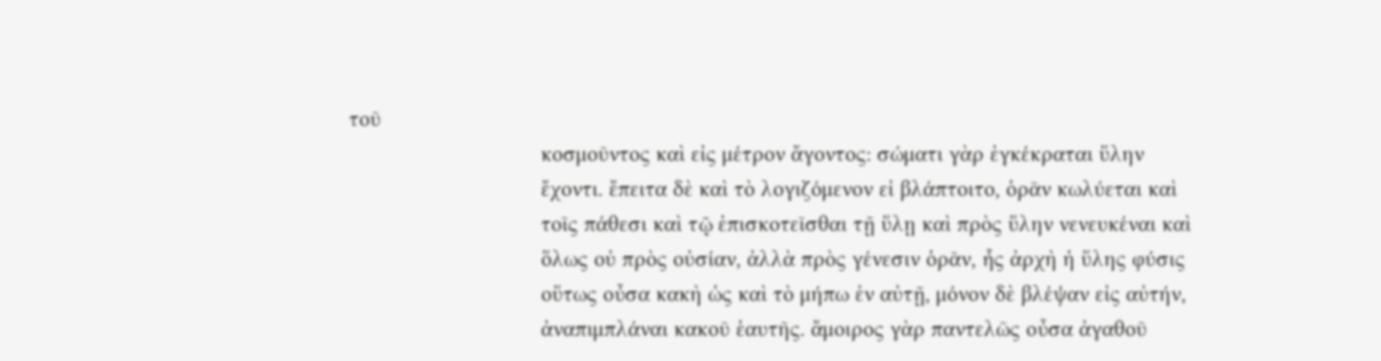τοῦ
                                κοσμοῦντος καὶ εἰς μέτρον ἄγοντος: σώματι γὰρ ἐγκέκραται ὕλην
                                ἔχοντι. ἔπειτα δὲ καὶ τὸ λογιζόμενον εἰ βλάπτοιτο, ὁρᾶν κωλύεται καὶ
                                τοῖς πάθεσι καὶ τῷ ἐπισκοτεῖσθαι τῇ ὕλῃ καὶ πρὸς ὕλην νενευκέναι καὶ
                                ὅλως οὐ πρὸς οὐσίαν, ἀλλὰ πρὸς γένεσιν ὁρᾶν, ἧς ἀρχὴ ἡ ὕλης φύσις
                                οὕτως οὖσα κακὴ ὡς καὶ τὸ μήπω ἐν αὐτῇ, μόνον δὲ βλέψαν εἰς αὐτήν,
                                ἀναπιμπλάναι κακοῦ ἑαυτῆς. ἄμοιρος γὰρ παντελῶς οὖσα ἀγαθοῦ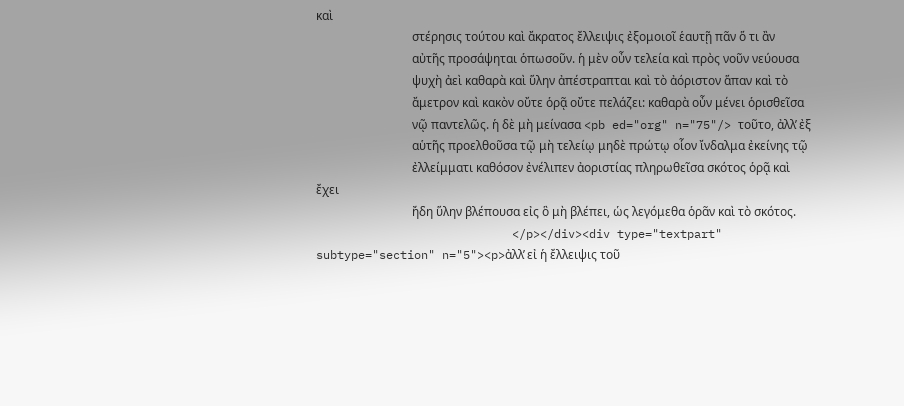καὶ
                                στέρησις τούτου καὶ ἄκρατος ἔλλειψις ἐξομοιοῖ ἑαυτῇ πᾶν ὅ τι ἂν
                                αὐτῆς προσάψηται ὁπωσοῦν. ἡ μὲν οὖν τελεία καὶ πρὸς νοῦν νεύουσα
                                ψυχὴ ἀεὶ καθαρὰ καὶ ὕλην ἀπέστραπται καὶ τὸ ἀόριστον ἅπαν καὶ τὸ
                                ἄμετρον καὶ κακὸν οὔτε ὁρᾷ οὔτε πελάζει: καθαρὰ οὖν μένει ὁρισθεῖσα
                                νῷ παντελῶς. ἡ δὲ μὴ μείνασα <pb ed="org" n="75"/> τοῦτο, ἀλλ̓ ἐξ
                                αὑτῆς προελθοῦσα τῷ μὴ τελείῳ μηδὲ πρώτῳ οἷον ἴνδαλμα ἐκείνης τῷ
                                ἐλλείμματι καθόσον ἐνέλιπεν ἀοριστίας πληρωθεῖσα σκότος ὁρᾷ καὶ ἔχει
                                ἤδη ὕλην βλέπουσα εἰς ὃ μὴ βλέπει, ὡς λεγόμεθα ὁρᾶν καὶ τὸ σκότος.
                            </p></div><div type="textpart" subtype="section" n="5"><p>ἀλλ̓ εἰ ἡ ἔλλειψις τοῦ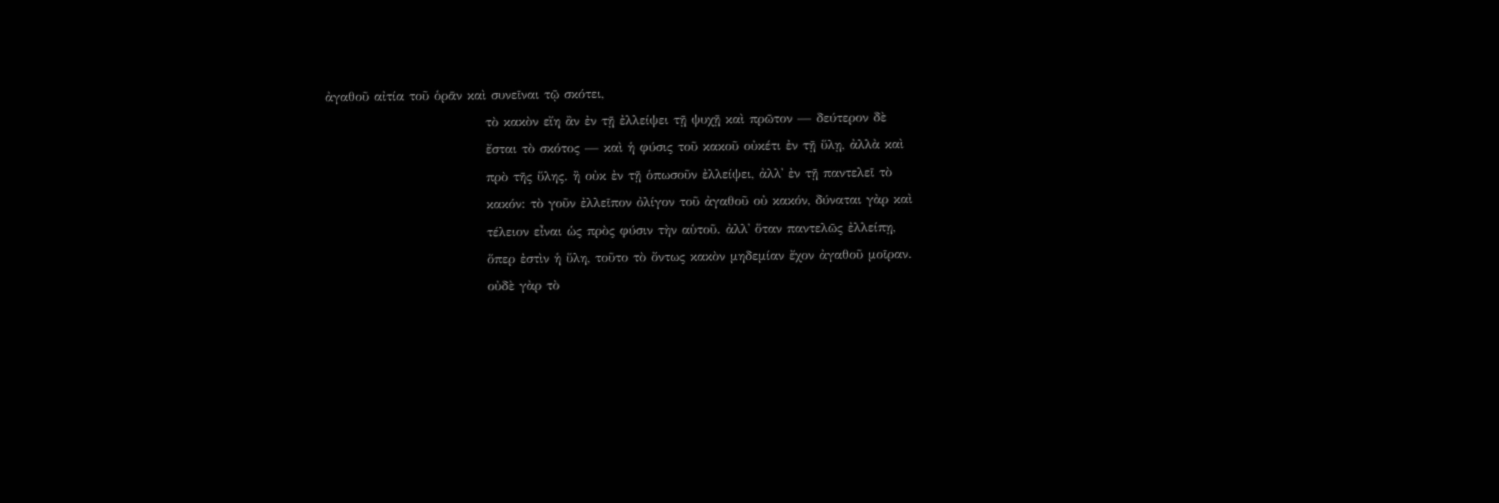ἀγαθοῦ αἰτία τοῦ ὁρᾶν καὶ συνεῖναι τῷ σκότει,
                                τὸ κακὸν εἴη ἂν ἐν τῇ ἐλλείψει τῇ ψυχῇ καὶ πρῶτον — δεύτερον δὲ
                                ἔσται τὸ σκότος — καὶ ἡ φύσις τοῦ κακοῦ οὐκέτι ἐν τῇ ὕλῃ, ἀλλὰ καὶ
                                πρὸ τῆς ὕλης. ἢ οὐκ ἐν τῇ ὁπωσοῦν ἐλλείψει, ἀλλ̓ ἐν τῇ παντελεῖ τὸ
                                κακόν: τὸ γοῦν ἐλλεῖπον ὀλίγον τοῦ ἀγαθοῦ οὐ κακόν, δύναται γὰρ καὶ
                                τέλειον εἶναι ὡς πρὸς φύσιν τὴν αὑτοῦ. ἀλλ̓ ὅταν παντελῶς ἐλλείπῃ,
                                ὅπερ ἐστὶν ἡ ὕλη, τοῦτο τὸ ὄντως κακὸν μηδεμίαν ἔχον ἀγαθοῦ μοῖραν.
                                οὐδὲ γὰρ τὸ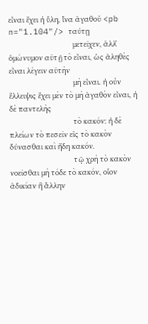εἶναι ἔχει ἡ ὕλη, ἵνα ἀγαθοῦ <pb n="1.104"/> ταύτῃ
                                μετεῖχεν, ἀλλ̓ ὁμώνυμον αὐτῇ τὸ εἶναι, ὡς ἀληθὲς εἶναι λέγειν αὐτὴν
                                μὴ εἶναι. ἡ οὖν ἔλλειψις ἔχει μὲν τὸ μὴ ἀγαθὸν εἶναι, ἡ δὲ παντελὴς
                                τὸ κακόν: ἡ δὲ πλείων τὸ πεσεῖν εἰς τὸ κακὸν δύνασθαι καὶ ἤδη κακόν.
                                τῷ χρὴ τὸ κακὸν νοεῖσθαι μὴ τόδε τὸ κακόν, οἷον ἀδικίαν ἢ ἄλλην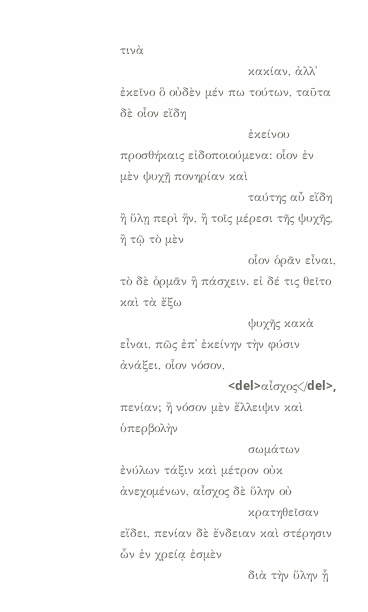τινὰ
                                κακίαν, ἀλλ̓ ἐκεῖνο ὃ οὐδὲν μέν πω τούτων, ταῦτα δὲ οἷον εἴδη
                                ἐκείνου προσθήκαις εἰδοποιούμενα: οἷον ἐν μὲν ψυχῇ πονηρίαν καὶ
                                ταύτης αὖ εἴδη ἢ ὕλῃ περὶ ἥν, ἢ τοῖς μέρεσι τῆς ψυχῆς, ἢ τῷ τὸ μὲν
                                οἷον ὁρᾶν εἶναι, τὸ δὲ ὁρμᾶν ἢ πάσχειν. εἰ δέ τις θεῖτο καὶ τὰ ἔξω
                                ψυχῆς κακὰ εἶναι, πῶς ἐπ̓ ἐκείνην τὴν φύσιν ἀνάξει, οἷον νόσον,
                                    <del>αἶσχος</del>, πενίαν; ἢ νόσον μὲν ἔλλειψιν καὶ ὑπερβολὴν
                                σωμάτων ἐνύλων τάξιν καὶ μέτρον οὐκ ἀνεχομένων, αἶσχος δὲ ὕλην οὐ
                                κρατηθεῖσαν εἴδει, πενίαν δὲ ἔνδειαν καὶ στέρησιν ὧν ἐν χρείᾳ ἐσμὲν
                                διὰ τὴν ὕλην ᾗ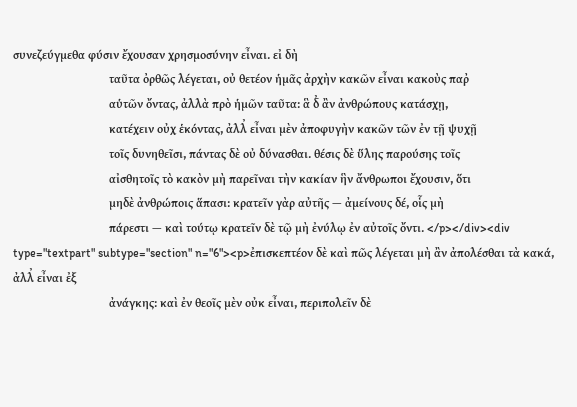συνεζεύγμεθα φύσιν ἔχουσαν χρησμοσύνην εἶναι. εἰ δὴ
                                ταῦτα ὀρθῶς λέγεται, οὐ θετέον ἡμᾶς ἀρχὴν κακῶν εἶναι κακοὺς παῤ
                                αὑτῶν ὄντας, ἀλλὰ πρὸ ἡμῶν ταῦτα: ἃ δ̓ ἂν ἀνθρώπους κατάσχῃ,
                                κατέχειν οὐχ ἑκόντας, ἀλλ̓ εἶναι μὲν ἀποφυγὴν κακῶν τῶν ἐν τῇ ψυχῇ
                                τοῖς δυνηθεῖσι, πάντας δὲ οὐ δύνασθαι. θέσις δὲ ὕλης παρούσης τοῖς
                                αἰσθητοῖς τὸ κακὸν μὴ παρεῖναι τὴν κακίαν ἣν ἄνθρωποι ἔχουσιν, ὅτι
                                μηδὲ ἀνθρώποις ἅπασι: κρατεῖν γὰρ αὐτῆς — ἀμείνους δέ, οἷς μὴ
                                πάρεστι — καὶ τούτῳ κρατεῖν δὲ τῷ μὴ ἐνύλῳ ἐν αὐτοῖς ὄντι. </p></div><div type="textpart" subtype="section" n="6"><p>ἐπισκεπτέον δὲ καὶ πῶς λέγεται μὴ ἂν ἀπολέσθαι τὰ κακά, ἀλλ̓ εἶναι ἐξ
                                ἀνάγκης: καὶ ἐν θεοῖς μὲν οὐκ εἶναι, περιπολεῖν δὲ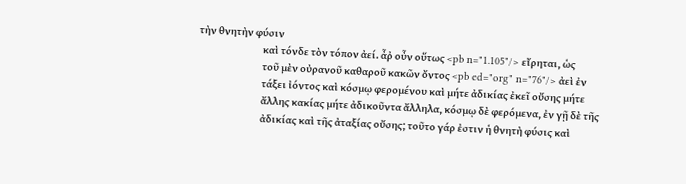τὴν θνητὴν φύσιν
                                καὶ τόνδε τὸν τόπον ἀεί. ἆῤ οὖν οὕτως <pb n="1.105"/> εἴρηται, ὡς
                                τοῦ μὲν οὐρανοῦ καθαροῦ κακῶν ὄντος <pb ed="org" n="76"/> ἀεὶ ἐν
                                τάξει ἰόντος καὶ κόσμῳ φερομένου καὶ μήτε ἀδικίας ἐκεῖ οὔσης μήτε
                                ἄλλης κακίας μήτε ἀδικοῦντα ἄλληλα, κόσμῳ δὲ φερόμενα, ἐν γῇ δὲ τῆς
                                ἀδικίας καὶ τῆς ἀταξίας οὔσης; τοῦτο γάρ ἐστιν ἡ θνητὴ φύσις καὶ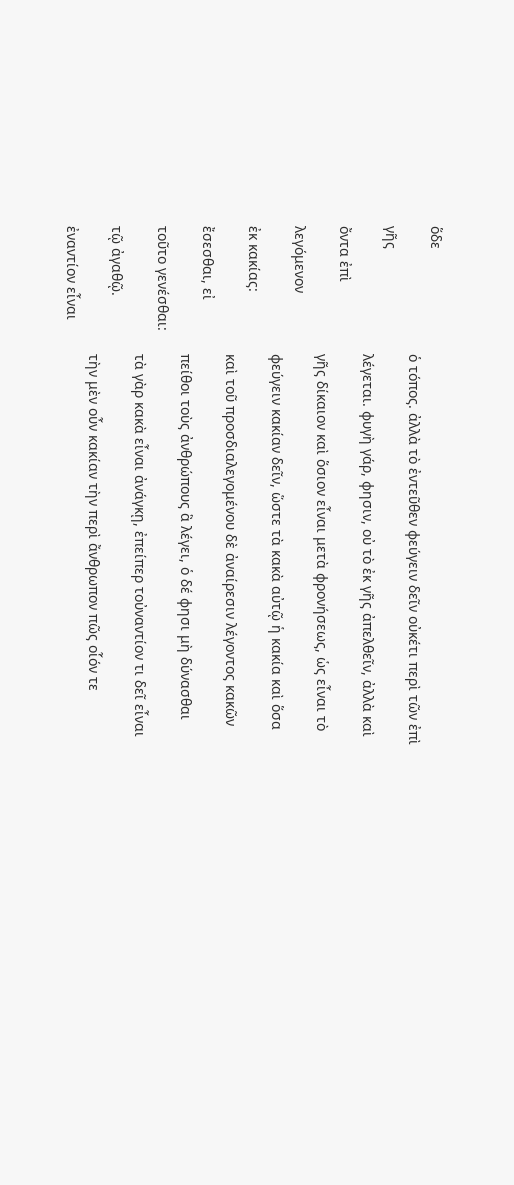ὅδε
                                ὁ τόπος. ἀλλὰ τὸ ἐντεῦθεν φεύγειν δεῖν οὐκέτι περὶ τῶν ἐπὶ γῆς
                                λέγεται. φυγὴ γάρ, φησιν, οὐ τὸ ἐκ γῆς ἀπελθεῖν, ἀλλὰ καὶ ὄντα ἐπὶ
                                γῆς δίκαιον καὶ ὅσιον εἶναι μετὰ φρονήσεως, ὡς εἶναι τὸ λεγόμενον
                                φεύγειν κακίαν δεῖν, ὥστε τὰ κακὰ αὐτῷ ἡ κακία καὶ ὅσα ἐκ κακίας:
                                καὶ τοῦ προσδιαλεγομένου δὲ ἀναίρεσιν λέγοντος κακῶν ἔσεσθαι, εἰ
                                πείθοι τοὺς ἀνθρώπους ἃ λέγει, ὁ δέ φησι μὴ δύνασθαι τοῦτο γενέσθαι:
                                τὰ γὰρ κακὰ εἶναι ἀνάγκῃ, ἐπείπερ τοὐναντίον τι δεῖ εἶναι τῷ ἀγαθῷ.
                                τὴν μὲν οὖν κακίαν τὴν περὶ ἄνθρωπον πῶς οἷόν τε ἐναντίον εἶναι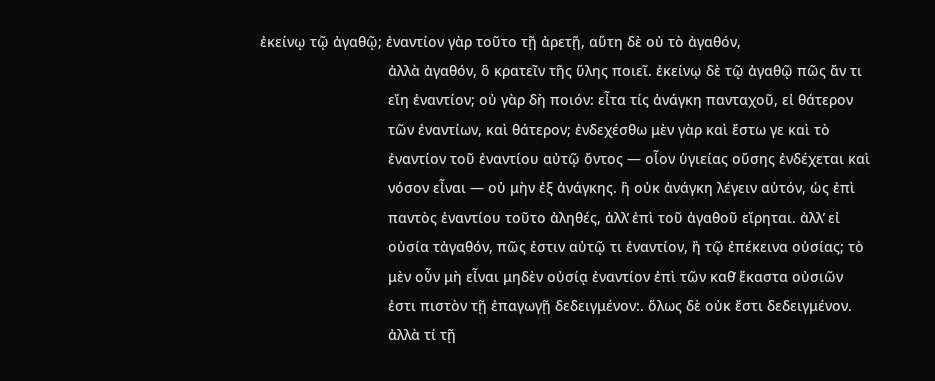ἐκείνῳ τῷ ἀγαθῷ; ἐναντίον γὰρ τοῦτο τῇ ἀρετῇ, αὕτη δὲ οὐ τὸ ἀγαθόν,
                                ἀλλὰ ἀγαθόν, ὃ κρατεῖν τῆς ὕλης ποιεῖ. ἐκείνῳ δὲ τῷ ἀγαθῷ πῶς ἄν τι
                                εἴη ἐναντίον; οὐ γὰρ δὴ ποιόν: εἶτα τίς ἀνάγκη πανταχοῦ, εἰ θάτερον
                                τῶν ἐναντίων, καὶ θάτερον; ἐνδεχέσθω μὲν γὰρ καὶ ἔστω γε καὶ τὸ
                                ἐναντίον τοῦ ἐναντίου αὐτῷ ὄντος — οἷον ὑγιείας οὔσης ἐνδέχεται καὶ
                                νόσον εἶναι — οὐ μὴν ἐξ ἀνάγκης. ἢ οὐκ ἀνάγκη λέγειν αὐτόν, ὡς ἐπὶ
                                παντὸς ἐναντίου τοῦτο ἀληθές, ἀλλ̓ ἐπὶ τοῦ ἀγαθοῦ εἴρηται. ἀλλ̓ εἰ
                                οὐσία τἀγαθόν, πῶς ἐστιν αὐτῷ τι ἐναντίον, ἢ τῷ ἐπέκεινα οὐσίας; τὸ
                                μὲν οὖν μὴ εἶναι μηδὲν οὐσίᾳ ἐναντίον ἐπὶ τῶν καθ̓ ἕκαστα οὐσιῶν
                                ἐστι πιστὸν τῇ ἐπαγωγῇ δεδειγμένον:. ὅλως δὲ οὐκ ἔστι δεδειγμένον.
                                ἀλλὰ τί τῇ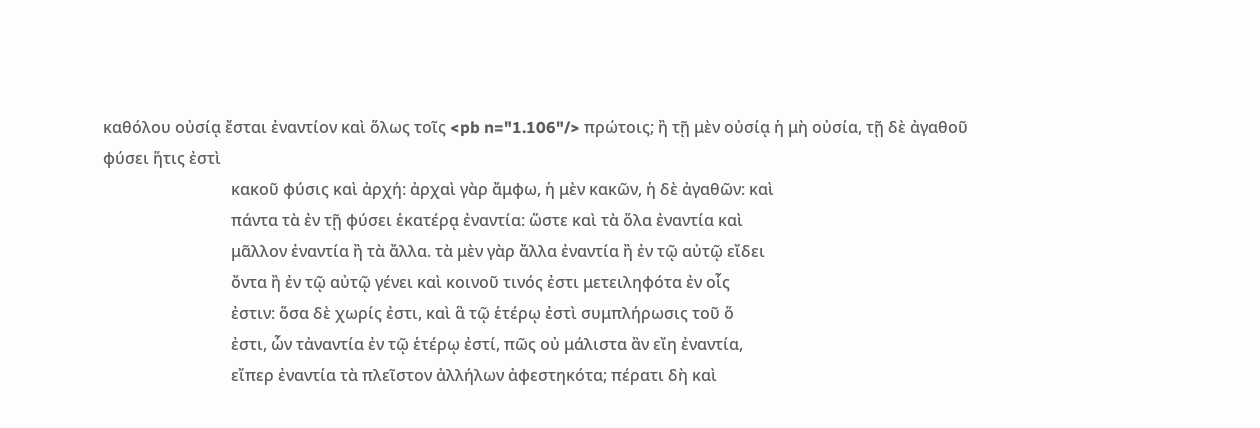καθόλου οὐσίᾳ ἔσται ἐναντίον καὶ ὅλως τοῖς <pb n="1.106"/> πρώτοις; ἢ τῇ μὲν οὐσίᾳ ἡ μὴ οὐσία, τῇ δὲ ἀγαθοῦ φύσει ἥτις ἐστὶ
                                κακοῦ φύσις καὶ ἀρχή: ἀρχαὶ γὰρ ἄμφω, ἡ μὲν κακῶν, ἡ δὲ ἀγαθῶν: καὶ
                                πάντα τὰ ἐν τῇ φύσει ἑκατέρᾳ ἐναντία: ὥστε καὶ τὰ ὅλα ἐναντία καὶ
                                μᾶλλον ἐναντία ἢ τὰ ἄλλα. τὰ μὲν γὰρ ἄλλα ἐναντία ἢ ἐν τῷ αὐτῷ εἴδει
                                ὄντα ἢ ἐν τῷ αὐτῷ γένει καὶ κοινοῦ τινός ἐστι μετειληφότα ἐν οἷς
                                ἐστιν: ὅσα δὲ χωρίς ἐστι, καὶ ἃ τῷ ἑτέρῳ ἐστὶ συμπλήρωσις τοῦ ὅ
                                ἐστι, ὧν τἀναντία ἐν τῷ ἑτέρῳ ἐστί, πῶς οὐ μάλιστα ἂν εἴη ἐναντία,
                                εἴπερ ἐναντία τὰ πλεῖστον ἀλλήλων ἀφεστηκότα; πέρατι δὴ καὶ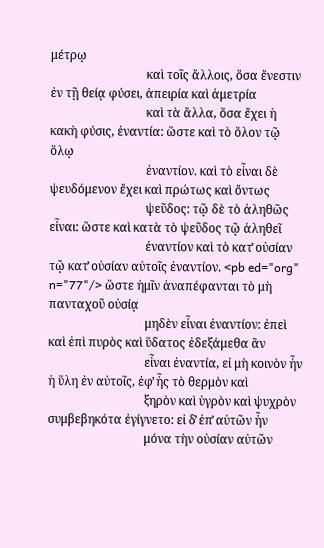μέτρῳ
                                καὶ τοῖς ἄλλοις, ὅσα ἔνεστιν ἐν τῇ θείᾳ φύσει, ἀπειρία καὶ ἀμετρία
                                καὶ τὰ ἄλλα, ὅσα ἔχει ἡ κακὴ φύσις, ἐναντία: ὥστε καὶ τὸ ὅλον τῷ ὅλῳ
                                ἐναντίον. καὶ τὸ εἶναι δὲ ψευδόμενον ἔχει καὶ πρώτως καὶ ὄντως
                                ψεῦδος: τῷ δὲ τὸ ἀληθῶς εἶναι: ὥστε καὶ κατὰ τὸ ψεῦδος τῷ ἀληθεῖ
                                ἐναντίον καὶ τὸ κατ̓ οὐσίαν τῷ κατ̓ οὐσίαν αὐτοῖς ἐναντίον. <pb ed="org" n="77"/> ὥστε ἡμῖν ἀναπέφανται τὸ μὴ πανταχοῦ οὐσίᾳ
                                μηδὲν εἶναι ἐναντίον: ἐπεὶ καὶ ἐπὶ πυρὸς καὶ ὕδατος ἐδεξάμεθα ἂν
                                εἶναι ἐναντία, εἰ μὴ κοινὸν ἦν ἡ ὕλη ἐν αὐτοῖς, ἐφ̓ ἧς τὸ θερμὸν καὶ
                                ξηρὸν καὶ ὑγρὸν καὶ ψυχρὸν συμβεβηκότα ἐγίγνετο: εἰ δ̓ ἐπ̓ αὐτῶν ἦν
                                μόνα τὴν οὐσίαν αὐτῶν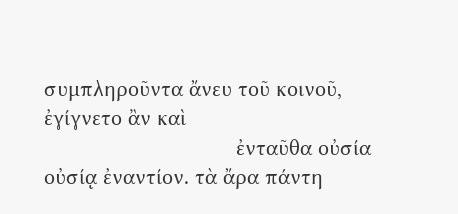συμπληροῦντα ἄνευ τοῦ κοινοῦ, ἐγίγνετο ἂν καὶ
                                ἐνταῦθα οὐσία οὐσίᾳ ἐναντίον. τὰ ἄρα πάντη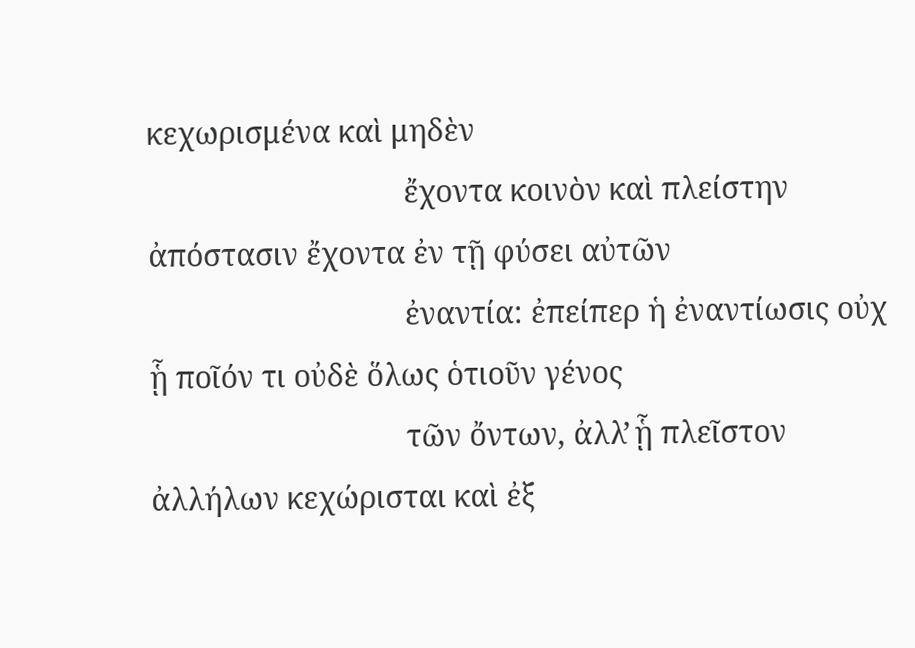κεχωρισμένα καὶ μηδὲν
                                ἔχοντα κοινὸν καὶ πλείστην ἀπόστασιν ἔχοντα ἐν τῇ φύσει αὐτῶν
                                ἐναντία: ἐπείπερ ἡ ἐναντίωσις οὐχ ᾗ ποῖόν τι οὐδὲ ὅλως ὁτιοῦν γένος
                                τῶν ὄντων, ἀλλ̓ ᾗ πλεῖστον ἀλλήλων κεχώρισται καὶ ἐξ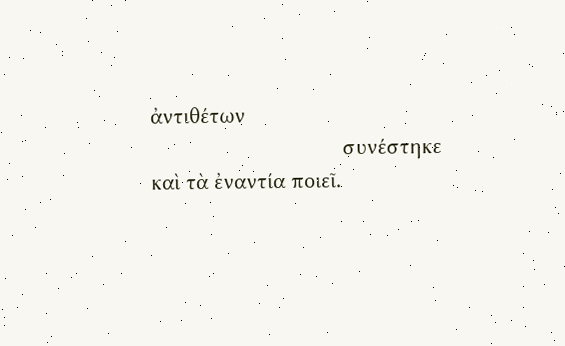ἀντιθέτων
                                συνέστηκε καὶ τὰ ἐναντία ποιεῖ.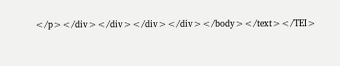</p></div></div></div></div></body></text></TEI>